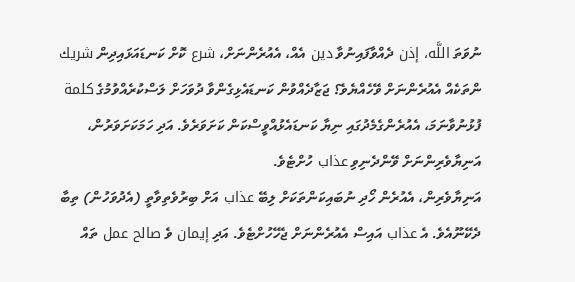ނުވަތަ اللَّه، إذن ދެއްވާފައިނުވާ دين އެއް، އެއުރެންނަށް، شرع ކޮށް ކަނޑައަޅައިދިން شريك ންތަކެއް އެއުރެންނަށް ވޭހެއްޔެވެ؟ ޖަޒާދެއްވުން ކަނޑައެޅިގެންވާ ދުވަހަށް ލަސްކުރެއްވުމުގެ كلمة ފުޅުނުވާނަމަ، އެއުރެންގެމެދުގައި ނިޔާ ކަނޑައެޅުއްވީސްކަން ކަށަވަރެވެ. އަދި ހަމަކަށަވަރުން، އަނިޔާވެރިންނަށް ވޭންދެނިވި عذاب ހުށްޓެވެ.
އަނިޔާވެރިން، އެއުރެން ހޯދި ނުބައިކަންތަކަށް ލިބޭ عذاب އަށް ބިރުވެތިވާތީ (އެދުވަހުން) ތިބާ ދެކޭނޫއެވެ. އެ عذاب އައިސް އެއުރެންނަށް ޖެހޭހުށްޓެވެ. އަދި إيمان ވެ صالح عمل ތައް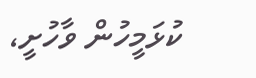ކުޅަމީހުން ވާހުށީ،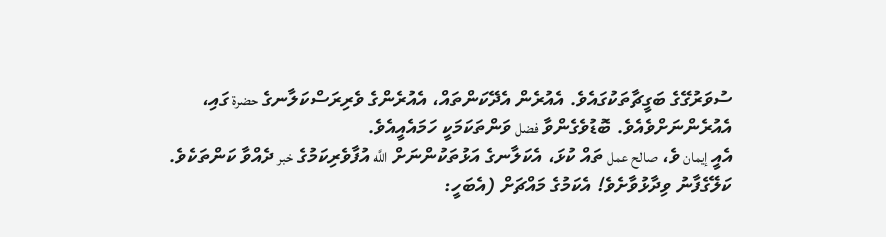ސުވަރުގޭގެ ބަގީޗާތަކުގައެވެ. އެއުރެން އެދޭކަންތައް، އެއުރެންގެ ވެރިރަސްކަލާނގެ حضرة ގައި، އެއުރެންނަށްވެއެވެ. ބޮޑުވެގެންވާ فضل ވަންތަކަމަކީ ހަމައެއީއެވެ.
އެއީ إيمان ވެ، صالح عمل ތައް ކުޅަ، އެކަލާނގެ އަޅުތަކުންނަށް اللَّه އުފާވެރިކަމުގެ خبر ދެއްވާ ކަންތަކެވެ. ކަލޭގެފާނު ވިދާޅުވާށެވެ! އެކަމުގެ މައްޗަށް (އެބަހީ: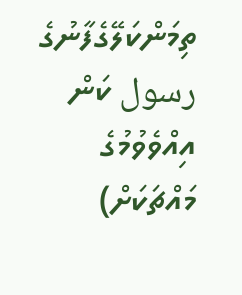ތިމަންކަލޭގެފާނުގެ رسول ކަން އިއްވެވުމުގެ މައްޗަކަށް)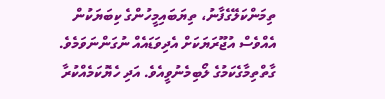ތިމަންކަލޭގެފާނު، ތިޔަބައިމީހުންގެ ކިބަޔަކުން އެއްވެސް އުޖޫރަޔަކަށް އެދިވަޑައެއް ނުގަންނަވަމެވެ. ގާތްތިމާގެކަމުގެ ލޯބިމެނުވީއެވެ. އަދި ހެޔޮކަމެއްކުރާ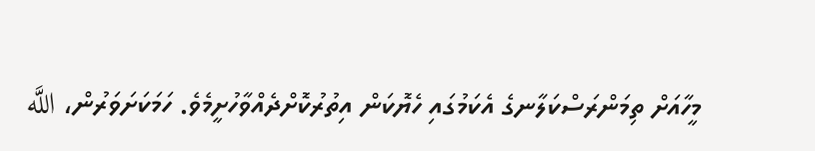މީހާއަށް ތިމަންރަސްކަލާނގެ އެކަމުގައި ހެޔޮކަން އިތުރުކޮށްދެއްވާހުށީމެވެ. ހަމަކަށަވަރުން، اللَّه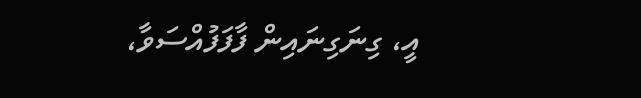އީ، ގިނަގިނައިން ފާފަފުއްސަވާ،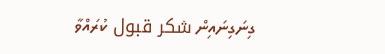ގިނަގިނައިން شكر قبول ކުރައްވާ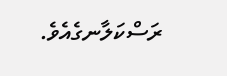ރަސްކަލާނގެއެވެ.